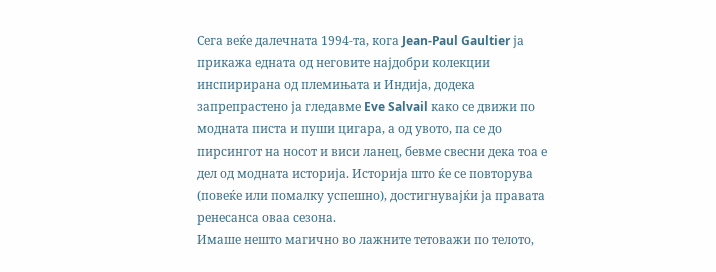Сега веќе далечната 1994-та, кога Jean-Paul Gaultier ја прикажа едната од неговите најдобри колекции инспирирана од племињата и Индија, додека запрепрастено ја гледавме Eve Salvail како се движи по модната писта и пуши цигара, а од увото, па се до пирсингот на носот и виси ланец, бевме свесни дека тоа е дел од модната историја. Историја што ќе се повторува (повеќе или помалку успешно), достигнувајќи ја правата ренесанса оваа сезона.
Имаше нешто магично во лажните тетоважи по телото,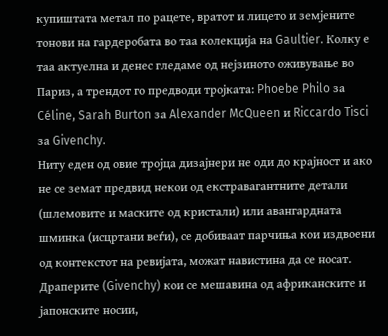купиштата метал по рацете, вратот и лицето и земјените тонови на гардеробата во таа колекција на Gaultier. Колку е таа актуелна и денес гледаме од нејзиното оживување во Париз, а трендот го предвoди тројката: Phoebe Philo за Céline, Sarah Burton за Alexander McQueen и Riccardo Tisci за Givenchy.
Ниту еден од овие тројца дизајнери не оди до крајност и ако не се земат предвид некои од екстравагантните детали (шлемовите и маските од кристали) или авангардната шминка (исцртани веѓи), се добиваат парчиња кои издвоени од контекстот на ревијата, можат навистина да се носат. Драперите (Givenchy) кои се мешавина од африканските и јапонските носии,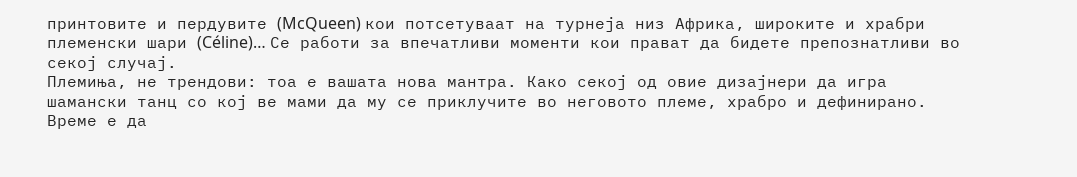принтовите и пердувите (McQueen) кои потсетуваат на турнеја низ Африка, широките и храбри племенски шари (Céline)… Се работи за впечатливи моменти кои прават да бидете препознатливи во секој случај.
Племиња, не трендови: тоа е вашата нова мантра. Како секој од овие дизајнери да игра шамански танц со кој ве мами да му се приклучите во неговото племе, храбро и дефинирано. Време е да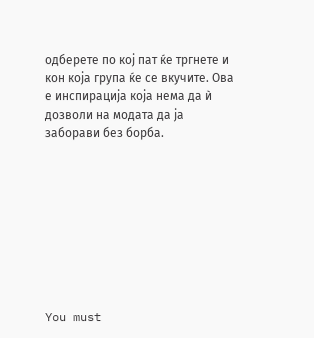одберете по кој пат ќе тргнете и кон која група ќе се вкучите. Ова е инспирација која нема да ѝ дозволи на модата да ја заборави без борба.









You must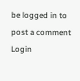be logged in to post a comment Login